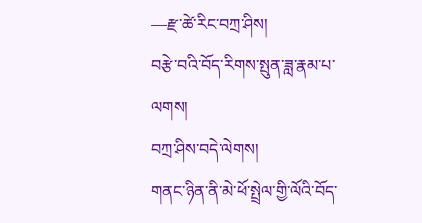—རྫ་ཚེ་རིང་བཀྲ་ཤིས།
བརྩེ་བའི་བོད་རིགས་སྤུན་ཟླ་རྣམ་པ་ལགས།
བཀྲ་ཤིས་བདེ་ལེགས།
གནང་ཉིན་ནི་མེ་ཕོ་སྤྲེལ་གྱི་ལོའི་བོད་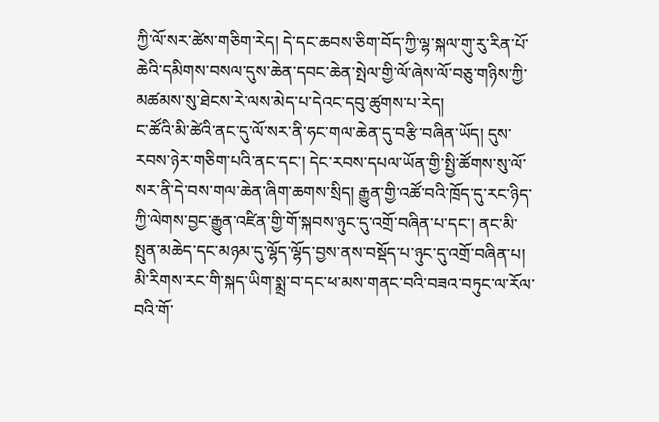ཀྱི་ལོ་སར་ཚེས་གཅིག་རེད། དེ་དང་ཆབས་ཅིག་བོད་ཀྱི་ལྷ་སྐལ་གུ་རུ་རིན་པོ་ཆེའི་དམིགས་བསལ་དུས་ཆེན་དབང་ཆེན་སྤེལ་གྱི་ལོ་ཞེས་ལོ་བཅུ་གཉིས་ཀྱི་མཚམས་སུ་ཐེངས་རེ་ལས་མེད་པ་དེའང་དབུ་ཚུགས་པ་རེད།
ང་ཚོའི་མི་ཚེའི་ནང་དུ་ལོ་སར་ནི་ཧང་གལ་ཆེན་དུ་བརྩི་བཞིན་ཡོད། དུས་རབས་ཉེར་གཅིག་པའི་ནང་དང་། དེང་རབས་དཔལ་ཡོན་གྱི་སྤྱི་ཚོགས་སུ་ལོ་སར་ནི་དེ་བས་གལ་ཆེན་ཞིག་ཆགས་སྲིད། རྒྱུན་གྱི་འཚོ་བའི་ཁྲོད་དུ་རང་ཉིད་ཀྱི་ལེགས་བྱང་རྒྱུན་འཛིན་གྱི་གོ་སྐབས་ཉུང་དུ་འགྲོ་བཞིན་པ་དང་། ནང་མི་སྤུན་མཆེད་དང་མཉམ་དུ་ལྷོད་ལྷོད་བྱས་ནས་བསྡོད་པ་ཉུང་དུ་འགྲོ་བཞིན་པ། མི་རིགས་རང་གི་སྐད་ཡིག་སྨྲ་བ་དང་ཕ་མས་གནང་བའི་བཟའ་བཏུང་ལ་རོལ་བའི་གོ་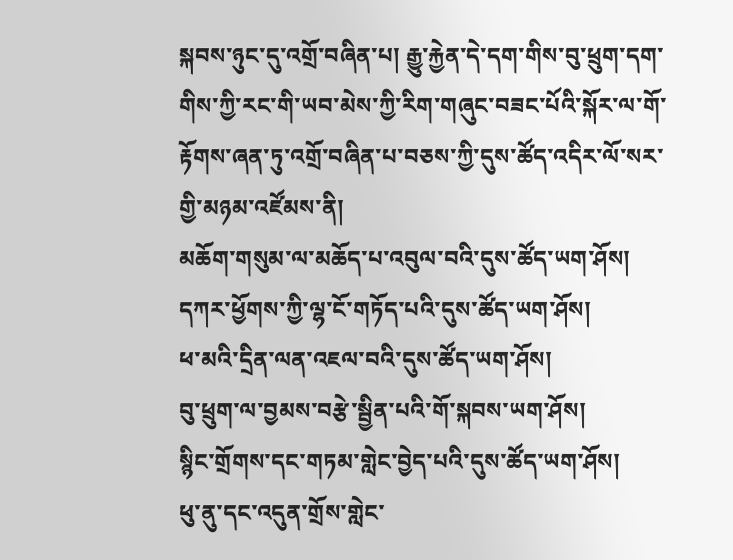སྐབས་ཉུང་དུ་འགྲོ་བཞིན་པ། རྒྱུ་རྐྱེན་དེ་དག་གིས་བུ་ཕྲུག་དག་གིས་ཀྱི་རང་གི་ཡབ་མེས་ཀྱི་རིག་གཞུང་བཟང་པོའི་སྐོར་ལ་གོ་རྟོགས་ཞན་ཏུ་འགྲོ་བཞིན་པ་བཅས་ཀྱི་དུས་ཚོད་འདིར་ལོ་སར་གྱི་མཉམ་འཛོམས་ནི།
མཆོག་གསུམ་ལ་མཆོད་པ་འབུལ་བའི་དུས་ཚོད་ཡག་ཤོས།
དཀར་ཕྱོགས་ཀྱི་ལྷ་ངོ་གཏོད་པའི་དུས་ཚོད་ཡག་ཤོས།
ཕ་མའི་དྲིན་ལན་འཇལ་བའི་དུས་ཚོད་ཡག་ཤོས།
བུ་ཕྲུག་ལ་བྱམས་བརྩེ་སྦྱིན་པའི་གོ་སྐབས་ཡག་ཤོས།
སྙིང་གྲོགས་དང་གཏམ་གླེང་བྱེད་པའི་དུས་ཚོད་ཡག་ཤོས།
ཕུ་ནུ་དང་འདུན་གྲོས་གླེང་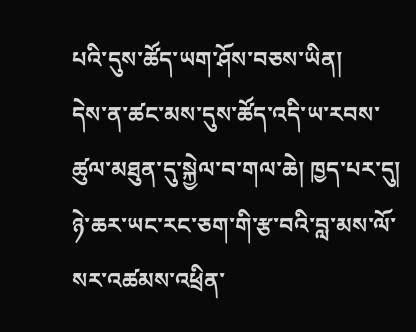པའི་དུས་ཚོད་ཡག་ཤོས་བཅས་ཡིན།
དེས་ན་ཚང་མས་དུས་ཚོད་འདི་ཡ་རབས་ཚུལ་མཐུན་དུ་སྐྱེལ་བ་གལ་ཆེ། ཁྱད་པར་དུ། ཉེ་ཆར་ཡང་རང་ཅག་གི་རྩ་བའི་བླ་མས་ལོ་སར་འཚམས་འཕྲིན་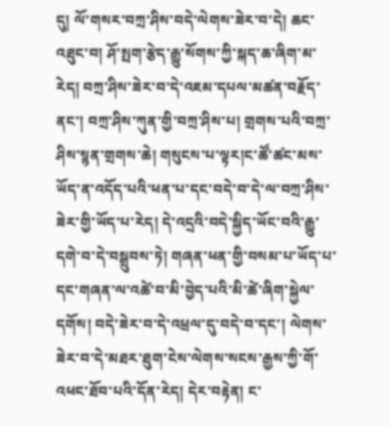དུ། ལོ་གསར་བཀྲ་ཤིས་བདེ་ལེགས་ཟེར་བ་དེ། ཆང་འཐུང་བ། ཤོ་སྤག་རྩེད་རྒྱུ་སོགས་ཀྱི་སྐད་ཆ་ཞིག་མ་རེད། བཀྲ་ཤིས་ཟེར་བ་དེ་འཇམ་དཔལ་མཚན་བརྗོད་ནང་། བཀྲ་ཤིས་ཀུན་གྱི་བཀྲ་ཤིས་པ། གྲགས་པའི་བཀྲ་ཤིས་སྙན་གྲགས་ཆེ། གསུངས་པ་ལྟར།ང་ཚོ་ཚང་མས་ཡོད་ན་འདོད་པའི་ཕན་པ་དང་བདེ་བ་དེ་ལ་བཀྲ་ཤིས་ཟེར་གྱི་ཡོད་པ་རེད། དེ་འདྲའི་བདེ་སྐྱིད་ཡོང་བའི་རྒྱུ་དགེ་བ་དེ་བསྒྲུབས་ཏེ། གཞན་ཕན་གྱི་བསམ་པ་ཡོད་པ་དང་གཞན་ལ་འཚེ་བ་མི་བྱེད་པའི་མི་ཚེ་ཞིག་སྐྱེལ་དགོས། བདེ་ཟེར་བ་དེ་འཕྲལ་དུ་བདེ་བ་དང་། ལེགས་ཟེར་བ་དེ་མཐར་ཐུག་ངེས་ལེགས་སངས་རྒྱས་ཀྱི་གོ་འཕང་ཐོབ་པའི་དོན་རེད། དེར་བརྟེན། ང་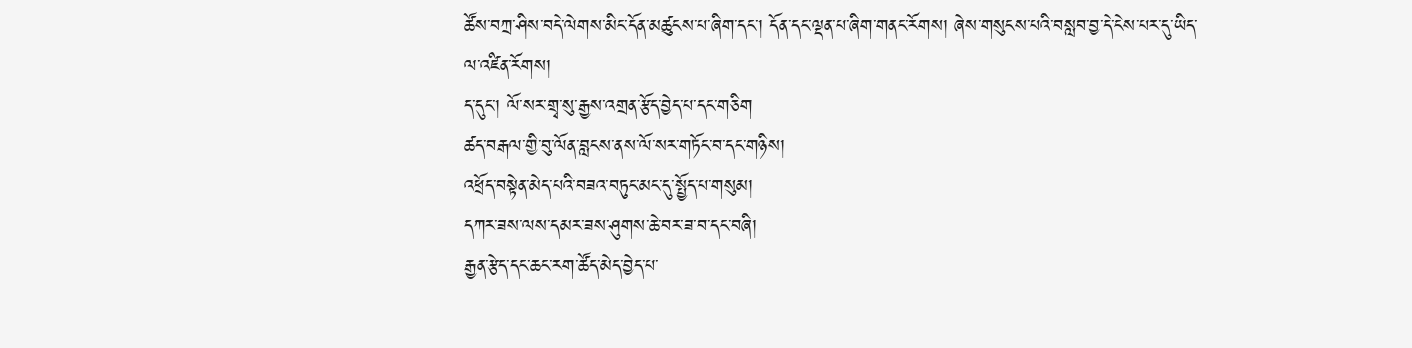ཚོས་བཀྲ་ཤིས་བདེ་ལེགས་མིང་དོན་མཚུངས་པ་ཞིག་དང་། དོན་དང་ལྡན་པ་ཞིག་གནང་རོགས། ཞེས་གསུངས་པའི་བསླབ་བྱ་དེ་ངེས་པར་དུ་ཡིད་ལ་འཛིན་རོགས།
ད་དུང་། ལོ་སར་གྲྭ་སུ་རྒྱས་འགྲན་རྩོད་བྱེད་པ་དང་གཅིག
ཚད་བརྒལ་གྱི་བུ་ལོན་བླངས་ནས་ལོ་སར་གཏོང་བ་དང་གཉིས།
འཕྲོད་བསྟེན་མེད་པའི་བཟའ་བཏུང་མང་དུ་སྤྱོད་པ་གསུམ།
དཀར་ཟས་ལས་དམར་ཟས་ཤུགས་ཆེ་བར་ཟ་བ་དང་བཞི།
རྒྱན་རྩེད་དང་ཆང་རག་ཚོད་མེད་བྱེད་པ་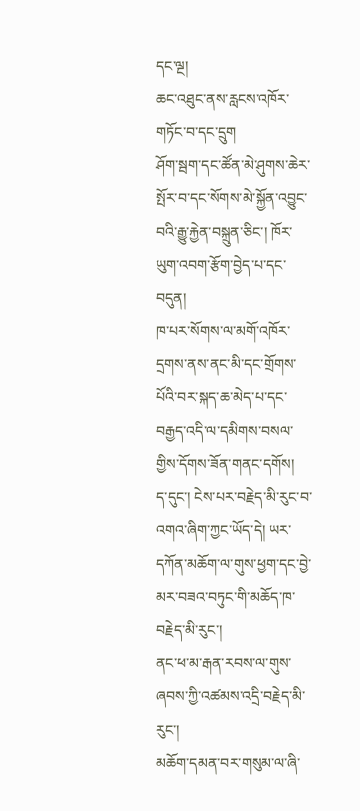དང་ལྔ།
ཆང་འཐུང་ནས་རླངས་འཁོར་གཏོང་བ་དང་དྲུག
ཤོག་སྦག་དང་ཚོན་མེ་ཤུགས་ཆེར་སྤོར་བ་དང་སོགས་མེ་སྐྱོན་འབྱུང་བའི་རྒྱུ་རྐྱེན་བསྐྲུན་ཅིང་། ཁོར་ཡུག་འབག་རྩོག་བྱེད་པ་དང་བདུན།
ཁ་པར་སོགས་ལ་མགོ་འཁོར་དྲགས་ནས་ནང་མི་དང་གྲོགས་པོའི་བར་སྐད་ཆ་མེད་པ་དང་བརྒྱད་འདི་ལ་དམིགས་བསལ་གྱིས་དོགས་ཟོན་གནང་དགོས།
ད་དུང་། ངེས་པར་བརྗེད་མི་རུང་བ་འགའ་ཞིག་ཀྱང་ཡོད་དེ། ཡར་དཀོན་མཆོག་ལ་གུས་ཕྱག་དང་བྱེ་མར་བཟའ་བཏུང་གི་མཆོད་ཁ་བརྗེད་མི་རུང་།
ནང་ཕ་མ་རྒན་རབས་ལ་གུས་ཞབས་ཀྱི་འཚམས་འདྲི་བརྗེད་མི་རུང་།
མཆོག་དམན་བར་གསུམ་ལ་ཞི་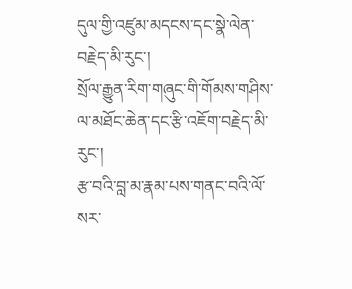དུལ་གྱི་འཛུམ་མདངས་དང་སྣེ་ལེན་བརྗེད་མི་རུང་།
སྲོལ་རྒྱུན་རིག་གཞུང་གི་གོམས་གཤིས་ལ་མཐོང་ཆེན་དང་རྩི་འཇོག་བརྗེད་མི་རུང་།
རྩ་བའི་བླ་མ་རྣམ་པས་གནང་བའི་ལོ་སར་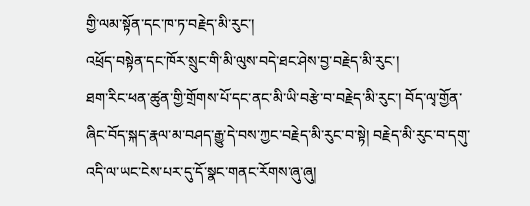གྱི་ལམ་སྟོན་དང་ཁ་ཏ་བརྗེད་མི་རུང་།
འཕྲོད་བསྟེན་དང་ཁོར་སྲུང་གི་མི་ལུས་བདེ་ཐང་ཤེས་བྱ་བརྗེད་མི་རུང་།
ཐག་རིང་ཕན་ཚུན་གྱི་གྲོགས་པོ་དང་ནང་མི་ཡི་བརྩེ་བ་བརྗེད་མི་རུང་། བོད་ལྭ་གྱོན་ཞིང་བོད་སྐད་རྣལ་མ་བཤད་རྒྱུ་དེ་བས་ཀྱང་བརྗེད་མི་རུང་བ་སྟེ། བརྗེད་མི་རུང་བ་དགུ་འདི་ལ་ཡང་ངེས་པར་དུ་དོ་སྣང་གནང་རོགས་ཞུ་ཞུ།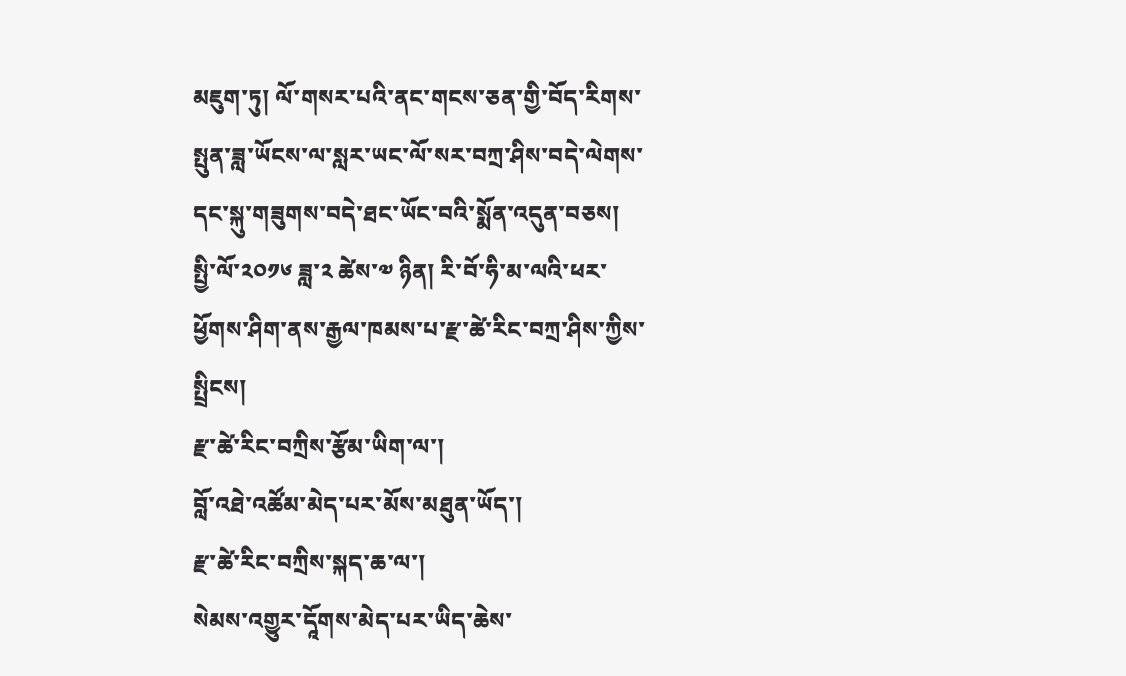མཇུག་ཏུ། ལོ་གསར་པའི་ནང་གངས་ཅན་གྱི་བོད་རིགས་སྤུན་ཟླ་ཡོངས་ལ་སླར་ཡང་ལོ་སར་བཀྲ་ཤིས་བདེ་ལེགས་དང་སྐུ་གཟུགས་བདེ་ཐང་ཡོང་བའི་སྨོན་འདུན་བཅས།
སྤྱི་ལོ་༢༠༡༦ ཟླ་༢ ཚེས་༧ ཉིན། རི་བོ་ཧི་མ་ལའི་ཕར་ཕྱོགས་ཤིག་ནས་རྒྱལ་ཁམས་པ་རྫ་ཚེ་རིང་བཀྲ་ཤིས་ཀྱིས་སྤྲིངས།
རྫ་ཚེ་རིང་བཀྲིས་རྩོམ་ཡིག་ལ་།
བློ་འཐེ་འཚོམ་མེད་པར་མོས་མཐུན་ཡོད་།
རྫ་ཚེ་རིང་བཀྲིས་སྐད་ཆ་ལ་།
སེམས་འགྱུར་དཱོགས་མེད་པར་ཡིད་ཆེས་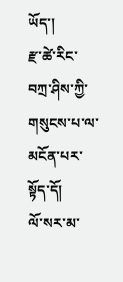ཡོད་།
རྫ་ཚེ་རིང་བཀྲ་ཤིས་ཀྱི་གསུངས་པ་ལ་མངོན་པར་སྟོད་དོ།
ལོ་སར་མ་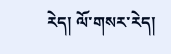རེད། ལོ་གསར་རེད།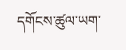དགོངས་ཚུལ་ཡག་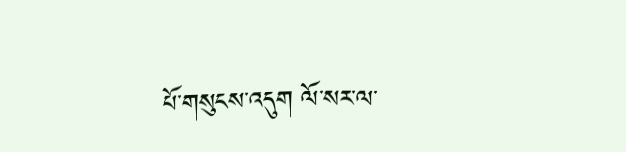པོ་གསུངས་འདུག ལོ་སར་ལ་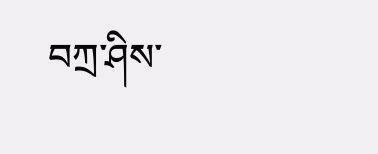བཀྲ་ཤིས་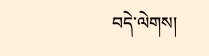བདེ་ལེགས།